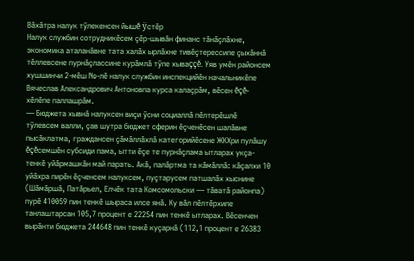Вăхăтра налук тÿлекенсен йышĕ ÿстĕр
Налук службин сотрудникĕсем çĕр-шывăн финанс тăнăçлăхне, экономика аталанăвне тата халăх ырлăхне тивĕçтерессипе çыхăннă тĕллевсене пурнăçлассине курăмлă тÿпе хываççĕ. Уяв умĕн районсем хушшинчи 2-мĕш №-лĕ налук службин инспекцийĕн начальникĕпе Вячеслав Александрович Антоновпа курса калаçрăм, вĕсен ĕçĕ-хĕлĕпе паллашрăм.
— Бюджета хывнă налуксен виçи ÿсни социаллă пĕлтерĕшлĕ тÿлевсем валли, çав шутра бюджет сферин ĕçченĕсен шалăвне пысăклатма, граждансен çăмăллăхлă категорийĕсене ЖКХри пулăшу ĕçĕсемшĕн субсиди пама, ытти ĕçе те пурнăçлама ытларах укçа-тенкĕ уйăрмашкăн май парать. Акă, палăртма та кăмăллă: кăçалхи 10 уйăхра пирĕн ĕçченсем налуксем, пуçтарусем патшалăх хыснине (Шăмăршă, Патăрьел, Елчĕк тата Комсомольски — тăватă районпа) пурĕ 410059 пин тенкĕ шыраса илсе янă. Ку вăл пĕлтĕрхипе танлаштарсан 105,7 процент е 22254 пин тенкĕ ытларах. Вĕсенчен вырăнти бюджета 244648 пин тенкĕ куçарнă (112,1 процент е 26383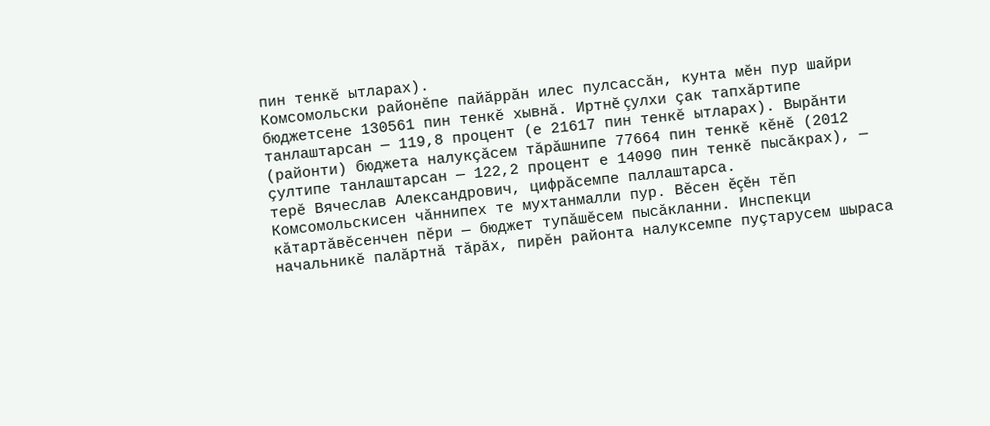пин тенкĕ ытларах).
Комсомольски районĕпе пайăррăн илес пулсассăн, кунта мĕн пур шайри бюджетсене 130561 пин тенкĕ хывнă. Иртнĕ çулхи çак тапхăртипе танлаштарсан — 119,8 процент (е 21617 пин тенкĕ ытларах). Вырăнти (районти) бюджета налукçăсем тăрăшнипе 77664 пин тенкĕ кĕнĕ (2012 çултипе танлаштарсан — 122,2 процент е 14090 пин тенкĕ пысăкрах), — терĕ Вячеслав Александрович, цифрăсемпе паллаштарса.
Комсомольскисен чăннипех те мухтанмалли пур. Вĕсен ĕçĕн тĕп кăтартăвĕсенчен пĕри — бюджет тупăшĕсем пысăкланни. Инспекци начальникĕ палăртнă тăрăх, пирĕн районта налуксемпе пуçтарусем шыраса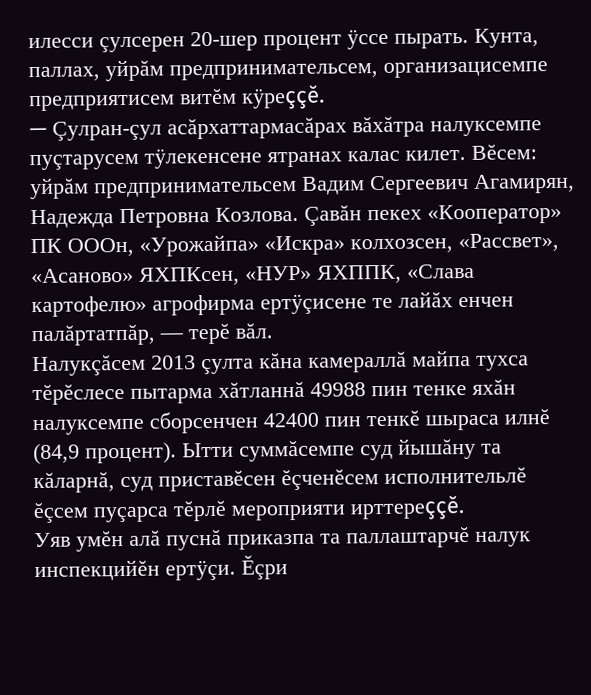илесси çулсерен 20-шер процент ÿссе пырать. Кунта, паллах, уйрăм предпринимательсем, организацисемпе предприятисем витĕм кÿреççĕ.
— Çулран-çул асăрхаттармасăрах вăхăтра налуксемпе пуçтарусем тÿлекенсене ятранах калас килет. Вĕсем: уйрăм предпринимательсем Вадим Сергеевич Агамирян, Надежда Петровна Козлова. Çавăн пекех «Кооператор» ПК ОООн, «Урожайпа» «Искра» колхозсен, «Рассвет», «Асаново» ЯХПКсен, «НУР» ЯХППК, «Слава картофелю» агрофирма ертÿçисене те лайăх енчен палăртатпăр, — терĕ вăл.
Налукçăсем 2013 çулта кăна камераллă майпа тухса тĕрĕслесе пытарма хăтланнă 49988 пин тенке яхăн налуксемпе сборсенчен 42400 пин тенкĕ шыраса илнĕ (84,9 процент). Ытти суммăсемпе суд йышăну та кăларнă, суд приставĕсен ĕçченĕсем исполнительлĕ ĕçсем пуçарса тĕрлĕ мероприяти ирттереççĕ.
Уяв умĕн алă пуснă приказпа та паллаштарчĕ налук инспекцийĕн ертÿçи. Ĕçри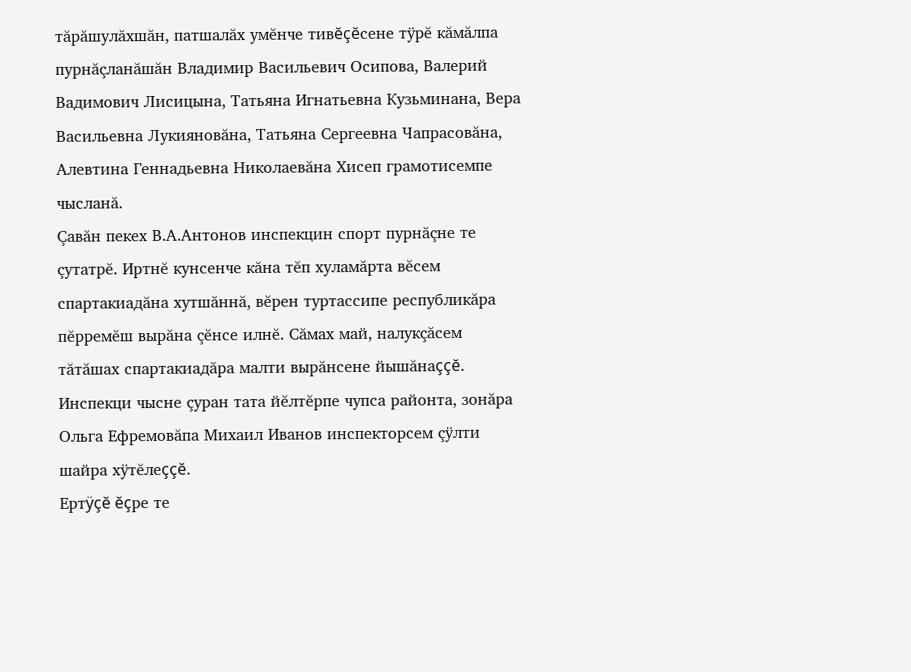тăрăшулăхшăн, патшалăх умĕнче тивĕçĕсене тÿрĕ кăмăлпа пурнăçланăшăн Владимир Васильевич Осипова, Валерий Вадимович Лисицына, Татьяна Игнатьевна Кузьминана, Вера Васильевна Лукияновăна, Татьяна Сергеевна Чапрасовăна, Алевтина Геннадьевна Николаевăна Хисеп грамотисемпе чысланă.
Çавăн пекех В.А.Антонов инспекцин спорт пурнăçне те çутатрĕ. Иртнĕ кунсенче кăна тĕп хуламăрта вĕсем спартакиадăна хутшăннă, вĕрен туртассипе республикăра пĕрремĕш вырăна çĕнсе илнĕ. Сăмах май, налукçăсем тăтăшах спартакиадăра малти вырăнсене йышăнаççĕ. Инспекци чысне çуран тата йĕлтĕрпе чупса районта, зонăра Ольга Ефремовăпа Михаил Иванов инспекторсем çÿлти шайра хÿтĕлеççĕ.
Ертÿçĕ ĕçре те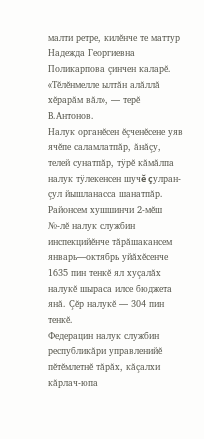малти ретре, килĕнче те маттур Надежда Георгиевна Поликарпова çинчен каларĕ. «Тĕлĕнмелле ылтăн алăллă хĕрарăм вăл», — терĕ В.Антонов.
Налук органĕсен ĕçченĕсене уяв ячĕпе саламлатпăр, ăнăçу, телей сунатпăр, тÿрĕ кăмăлпа налук тÿлекенсен шучĕ çулран-çул йышланасса шанатпăр.
Районсем хушшинчи 2-мĕш №-лĕ налук службин инспекцийĕнче тăрăшакансем январь—октябрь уйăхĕсенче 1635 пин тенкĕ ял хуçалăх налукĕ шыраса илсе бюджета янă. Çĕр налукĕ — 304 пин тенкĕ.
Федерацин налук службин республикăри управленийĕ пĕтĕмлетнĕ тăрăх, кăçалхи кăрлач-юпа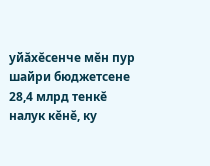уйăхĕсенче мĕн пур шайри бюджетсене 28,4 млрд тенкĕ налук кĕнĕ, ку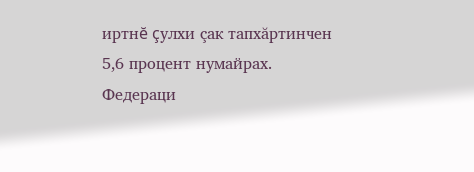иртнĕ çулхи çак тапхăртинчен 5,6 процент нумайрах.
Федераци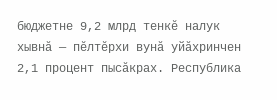бюджетне 9,2 млрд тенкĕ налук хывнă — пĕлтĕрхи вунă уйăхринчен 2,1 процент пысăкрах. Республика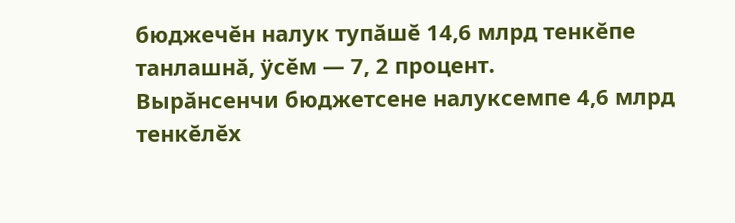бюджечĕн налук тупăшĕ 14,6 млрд тенкĕпе танлашнă, ÿсĕм — 7, 2 процент.
Вырăнсенчи бюджетсене налуксемпе 4,6 млрд тенкĕлĕх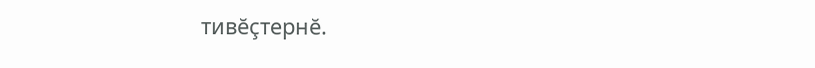тивĕçтернĕ.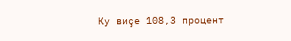Ку виçе 108,3 процент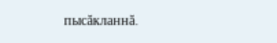пысăкланнă.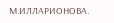М.ИЛЛАРИОНОВА.